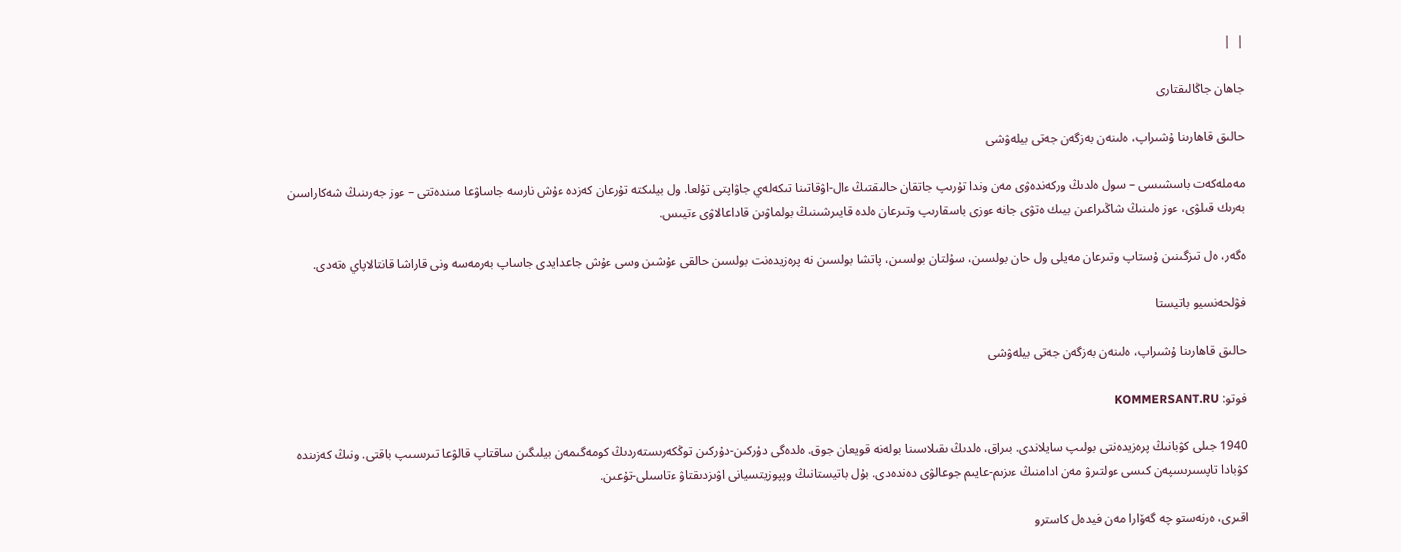|  |

جاھان جاڭالىقتارى

حالىق قاھارىنا ۇشىراپ، ەلىنەن بەزگەن جەتى بيلەۋشى

مەملەكەت باسشىسى – سول ەلدىڭ وركەندەۋى مەن وندا تۇرىپ جاتقان حالىقتىڭ ءال-اۋقاتىنا تىكەلەي جاۋاپتى تۇلعا. ول بيلىكتە تۇرعان كەزدە ءۇش نارسە جاساۋعا مىندەتتى – ءوز جەرىنىڭ شەكاراسىن بەرىك قىلۋى، ءوز ەلىنىڭ شاڭىراعىن بيىك ەتۋى جانە ءوزى باسقارىپ وتىرعان ەلدە قايىرشىنىڭ بولماۋىن قاداعالاۋى ءتيىس.

ەگەر، ەل تىزگىنىن ۇستاپ وتىرعان مەيلى ول حان بولسىن، سۇلتان بولسىن، پاتشا بولسىن نە پرەزيدەنت بولسىن حالقى ءۇشىن وسى ءۇش جاعدايدى جاساپ بەرمەسە ونى قاراشا قانتالاپاي ەتەدى.

فۋلحەنسيو باتيستا

حالىق قاھارىنا ۇشىراپ، ەلىنەن بەزگەن جەتى بيلەۋشى

فوتو: KOMMERSANT.RU

1940 جىلى كۋبانىڭ پرەزيدەنتى بولىپ سايلاندى. بىراق، ەلدىڭ ىقىلاسىنا بولەنە قويعان جوق. ەلدەگى دۇركىن-دۇركىن توڭكەرىستەردىڭ كومەگىمەن بيلىگىن ساقتاپ قالۋعا تىرىسىپ باقتى. ونىڭ كەزىندە كۋبادا تاپسىرىسپەن كىسى ءولتىرۋ مەن ادامنىڭ ءىزىم-عايىم جوعالۋى دەندەدى. بۇل باتيستانىڭ وپپوزيتسيانى اۋىزدىقتاۋ ءتاسىلى-تۇعىن.

اقىرى، ەرنەستو چە گەۆارا مەن فيدەل كاسترو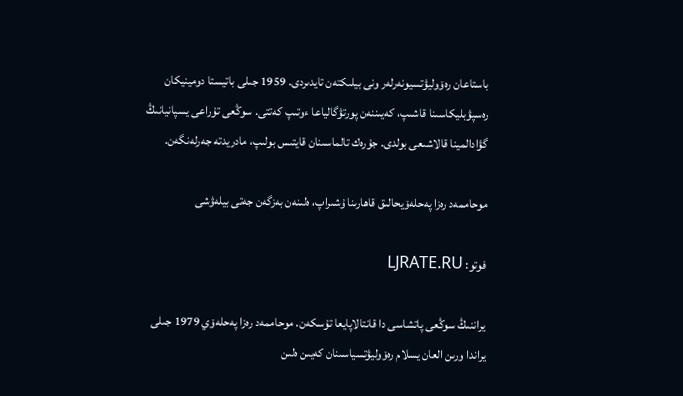باستاعان رەۆوليۋتسيونەرلەر ونى بيلىكتەن تايدىردى. 1959 جىلى باتيستا دومينيكان رەسپۋبليكاسىنا قاشىپ، كەيىننەن پورتۋگالياعا ءوتىپ كەتتى. سوڭعى تۇراعى يسپانيانىڭ گۋادالمينا قالاشىعى بولدى. جۇرەك تالماسىنان قايتىس بولىپ، مادريدتە جەرلەنگەن.

موحاممەد رەزا پەحلەۆيحالىق قاھارىنا ۇشىراپ، ەلىنەن بەزگەن جەتى بيلەۋشى

فوتو: LJRATE.RU

يراننىڭ سوڭعى پاتشاسى دا قانتالاپايعا تۇسكەن. موحاممەد رەزا پەحلەۆي 1979 جىلى يراندا ورىن العان يسلام رەۆوليۋتسياسىنان كەيىن ەلىن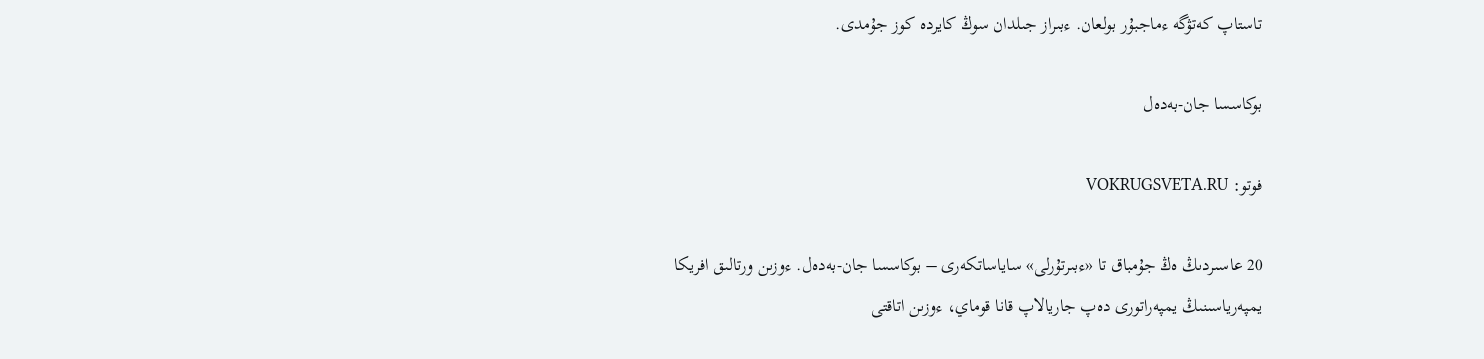تاستاپ كەتۋگە ءماجبۇر بولعان. ءبىراز جىلدان سوڭ كايردە كوز جۇمدى.

بوكاسسا جان-بەدەل

فوتو: VOKRUGSVETA.RU

20 عاسىردىڭ ەڭ جۇمباق تا «ءبىرتۇرلى» ساياساتكەرى – بوكاسسا جان-بەدەل. ءوزىن ورتالىق افريكا يمپەرياسىنىڭ يمپەراتورى دەپ جاريالاپ قانا قوماي، ءوزىن اتاقتى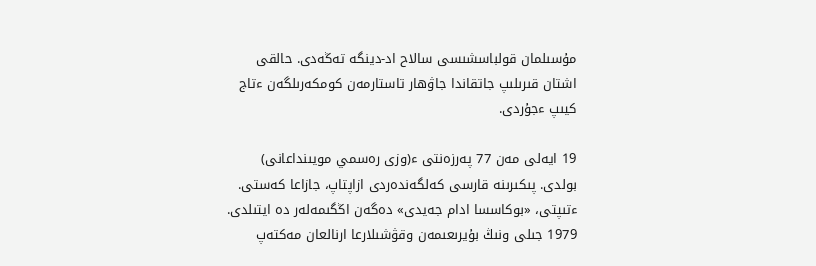مۇسىلمان قولباسشىسى سالاح اد-دينگە تەڭەدى. حالقى اشتان قىرىلىپ جاتقاندا جاۋھار تاستارمەن كومكەرىلگەن ءتاج كيىپ ءجۇردى.

19 ايەلى مەن 77 پەرزەنتى ء(وزى رەسمي مويىنداعانى) بولدى. پىكىرىنە قارسى كەلگەندەردى ازاپتاپ، جازاعا كەستى. ءتىپتى، «بوكاسسا ادام جەيدى» دەگەن اڭگىمەلەر دە ايتىلدى. 1979 جىلى ونىڭ بۇيرىعىمەن وقۋشىلارعا ارنالعان مەكتەپ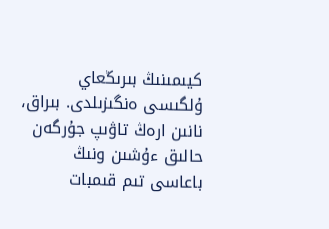كيىمىنىڭ بىرىڭعاي ۇلگىسى ەنگىزىلدى. بىراق، نانىن ارەڭ تاۋىپ جۇرگەن حالىق ءۇشىن ونىڭ باعاسى تىم قىمبات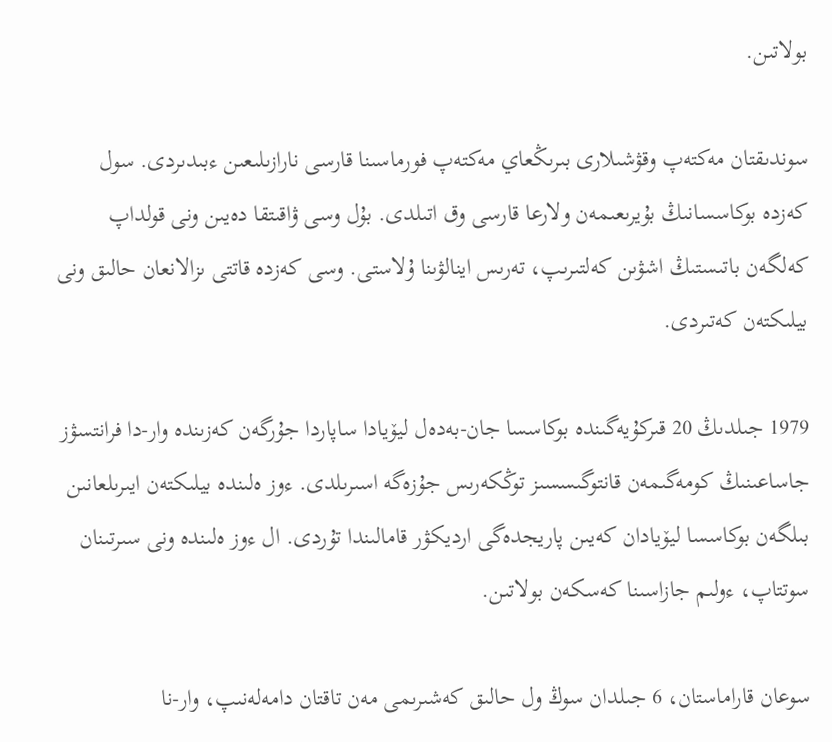بولاتىن.

سوندىقتان مەكتەپ وقۋشىلارى بىرىڭعاي مەكتەپ فورماسىنا قارسى نارازىلىعىن ءبىدىردى. سول كەزدە بوكاسسانىڭ بۇيرىعىمەن ولارعا قارسى وق اتىلدى. بۇل وسى ۋاقىتقا دەيىن ونى قولداپ كەلگەن باتىستىڭ اشۋىن كەلتىرىپ، تەرىس اينالۋىنا ۇلاستى. وسى كەزدە قاتتى ىزالانعان حالىق ونى بيلىكتەن كەتىردى.

1979 جىلدىڭ 20 قىركۇيەگىندە بوكاسسا جان-بەدەل ليۆيادا ساپاردا جۇرگەن كەزىندە وار-دا فرانتسۋز جاساعىنىڭ كومەگىمەن قانتوگىسسىز توڭكەرىس جۇزەگە اسىرىلدى. ءوز ەلىندە بيلىكتەن ايىرىلعانىن بىلگەن بوكاسسا ليۆيادان كەيىن پاريجدەگى ارديكۋر قامالىندا تۇردى. ال ءوز ەلىندە ونى سىرتىنان سوتتاپ، ءولىم جازاسىنا كەسكەن بولاتىن.

سوعان قاراماستان، 6 جىلدان سوڭ ول حالىق كەشىرىمى مەن تاقتان دامەلەنىپ، وار-نا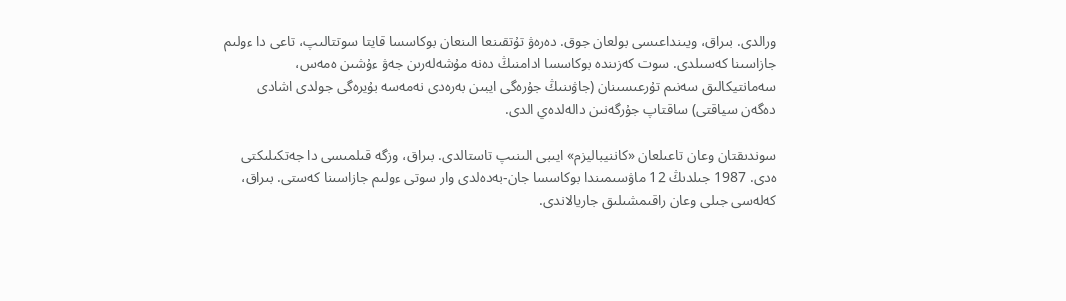ورالدى. بىراق، ويىنداعىسى بولعان جوق. دەرەۋ تۇتقىنعا الىنعان بوكاسسا قايتا سوتتالىپ، تاعى دا ءولىم جازاسىنا كەسىلدى. سوت كەزىندە بوكاسسا ادامنىڭ دەنە مۇشەلەرىن جەۋ ءۇشىن ەمەس، سەمانتيكالىق سەنىم تۇرعىسىنان (جاۋىنىڭ جۇرەگى ايبىن بەرەدى نەمەسە بۇيرەگى جولدى اشادى دەگەن سياقتى) ساقتاپ جۇرگەنىن دالەلدەي الدى.

سوندىقتان وعان تاعىلعان «كاننيباليزم» ايىبى الىنىپ تاستالدى. بىراق، وزگە قىلمىسى دا جەتكىلىكتى ەدى. 1987 جىلدىڭ 12 ماۋسىمىندا بوكاسسا جان-بەدەلدى وار سوتى ءولىم جازاسىنا كەستى. بىراق، كەلەسى جىلى وعان راقىمشىلىق جاريالاندى.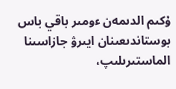ۇكىم الدىمەن ءومىر باقي باس بوستاندىعىنان ايىرۋ جازاسىنا الماستىرىلىپ،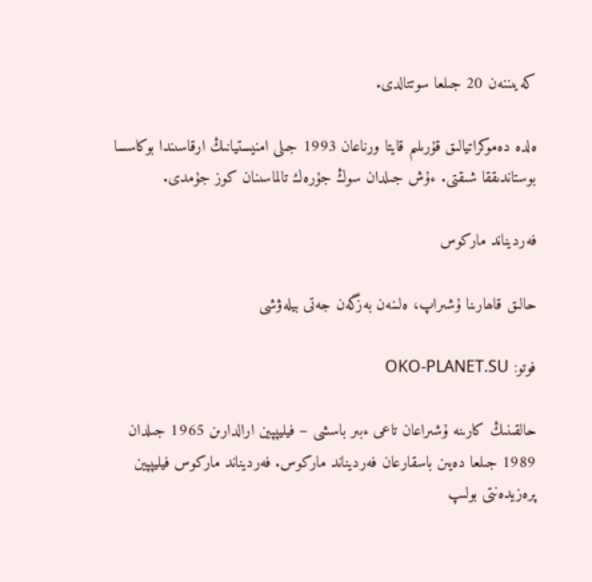كەيىننەن 20 جىلعا سوتتالدى.

ەلدە دەموكراتيالىق قۇرىلىم قايتا ورناعان 1993 جىلى امنيستيانىڭ ارقاسىندا بوكاسسا بوستاندىققا شىقتى. ءۇش جىلدان سوڭ جۇرەك تالماسىنان كوز جۇمدى.

فەرديناند ماركوس

حالىق قاھارىنا ۇشىراپ، ەلىنەن بەزگەن جەتى بيلەۋشى

فوتو: OKO-PLANET.SU

حالقىنىڭ كارىنە ۇشىراعان تاعى ءبىر باسشى – فيليپپين ارالدارىن 1965 جىلدان 1989 جىلعا دەيىن باسقارعان فەرديناند ماركوس. فەرديناند ماركوس فيليپپين پرەزيدەنتى بولىپ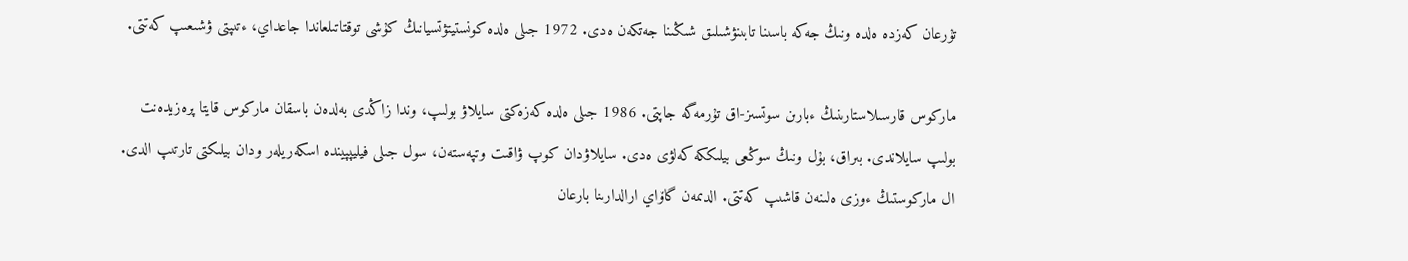تۇرعان كەزدە ەلدە ونىڭ جەكە باسىنا تابىنۋشىلىق شىڭىنا جەتكەن ەدى. 1972 جىلى ەلدە كونستيتۋتسيانىڭ كۇشى توقتاتىلعاندا جاعداي، ءتىپتى ۋشىعىپ كەتتى.

ماركوس قارسىلاستارىنىڭ ءبارىن سوتسىز-اق تۇرمەگە جاپتى. 1986 جىلى ەلدە كەزەكتى سايلاۋ بولىپ، وندا زاڭدى بەلدەن باسقان ماركوس قايتا پرەزيدەنت بولىپ سايلاندى. بىراق، بۇل ونىڭ سوڭعى بيلىككە كەلۋى ەدى. سايلاۋدان كوپ ۋاقىت وتپەستەن، سول جىلى فيليپپيندە اسكەريلەر ودان بيلىكتى تارتىپ الدى. ال ماركوستىڭ ءوزى ەلىنەن قاشىپ كەتتى. الدىمەن گاۆاي ارالدارىنا بارعان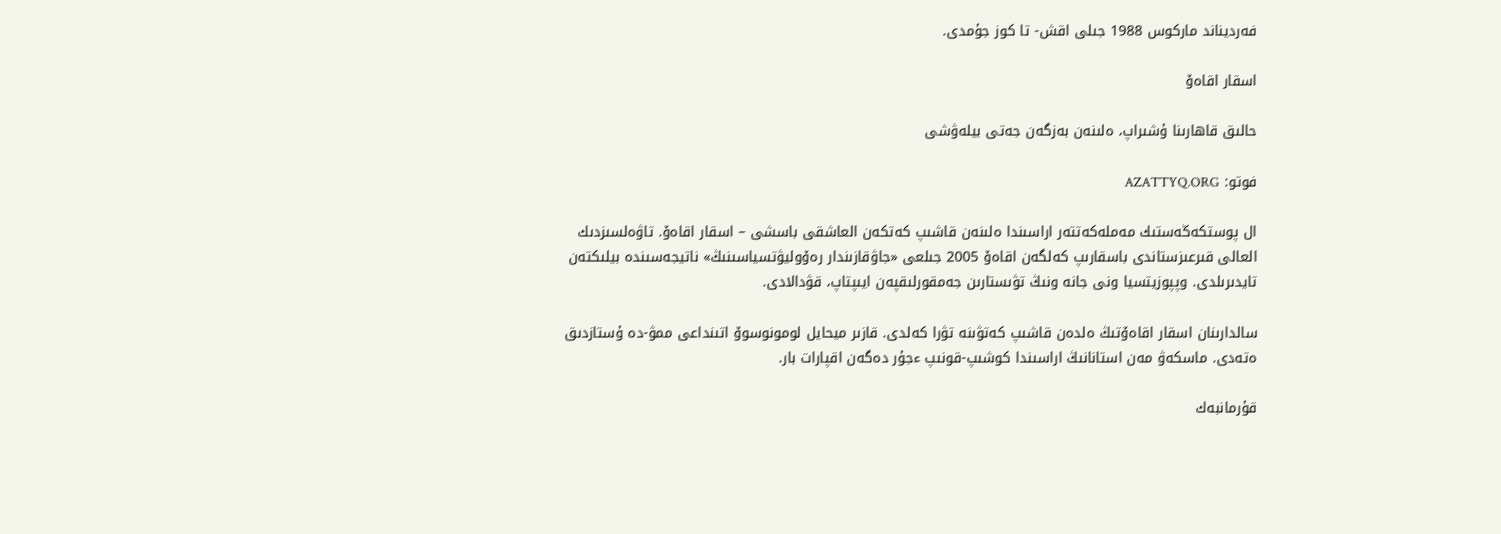فەرديناند ماركوس 1988 جىلى اقش- تا كوز جۇمدى.

اسقار اقاەۆ

حالىق قاھارىنا ۇشىراپ، ەلىنەن بەزگەن جەتى بيلەۋشى

فوتو: AZATTYQ.ORG

ال پوستكەڭەستىك مەملەكەتتەر اراسىندا ەلىنەن قاشىپ كەتكەن العاشقى باسشى – اسقار اقاەۆ. تاۋەلسىزدىك العالى قىرعىزستاندى باسقارىپ كەلگەن اقاەۆ 2005 جىلعى «جاۋقازىندار رەۆوليۋتسياسىنىڭ» ناتيجەسىندە بيلىكتەن تايدىرىلدى. وپپوزيتسيا ونى جانە ونىڭ تۋىستارىن جەمقورلىقپەن ايىپتاپ، قۋدالادى.

سالدارىنان اسقار اقاەۆتىڭ ەلدەن قاشىپ كەتۋىنە تۋرا كەلدى. قازىر ميحايل لومونوسوۆ اتىنداعى ممۋ-دە ۇستازدىق ەتەدى. ماسكەۋ مەن استانانىڭ اراسىندا كوشىپ-قونىپ ءجۇر دەگەن اقپارات بار.

قۇرمانبەك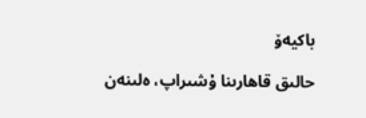باكيەۆ

حالىق قاھارىنا ۇشىراپ، ەلىنەن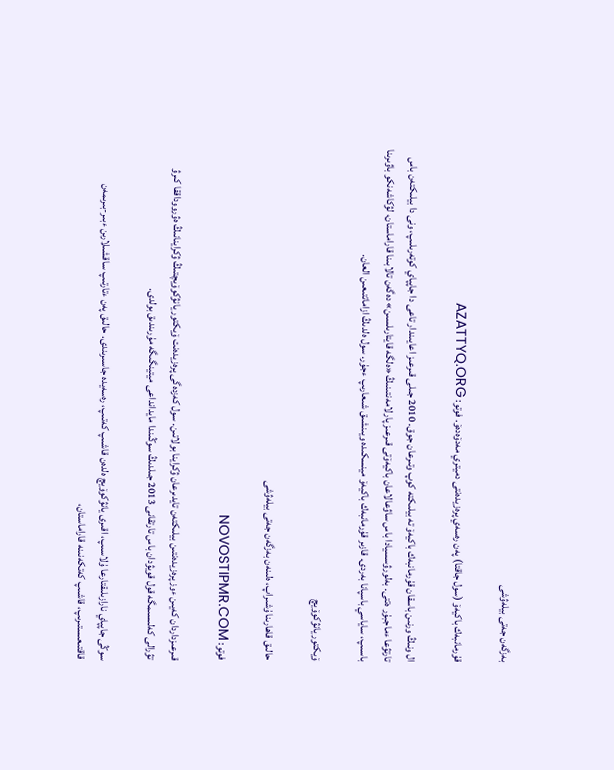بەزگەن جەتى بيلەۋشى

قۇرمانبەك باكيەۆ (سول جاقتا) پەن رەسەي پرەزيدەنتى دميتري مەدۆەدەۆ. فوتو: AZATTYQ.ORG

ال ونىڭ ورنىن باسقان قۇرمانبەك باكيەۆ تە بيلىكتە كوپ وتىرعان جوق. 2010 جىلى قىرعىز اعايىندار تاعى دا جاپپاي كوتەرىلىپ، ونى دا بيلىكتەن باس تارتۋعا ءماجبۇر ەتتى. بەلورۋسسيادا باس ساۋعالاعان باكيەۆتى قىرعىز پارلامەنتىنىڭ «ەلگە قايتارىلسىن» دەگەن تالابىنا قاراماستان، لۋكاشەنكو باۋىرىنا باسىپ، ساياسي باسپانا بەردى. قازىر قۇرمانبەك باكيەۆ مينسكىدە ويىنشىق شىعارىپ ءجۇر. سول ەلدىڭ ازاماتتىعىن العان.

ۆيكتور يانۋكوۆيچ

حالىق قاھارىنا ۇشىراپ، ەلىنەن بەزگەن جەتى بيلەۋشى

فوتو: NOVOSTIPMR.COM

قىرعىزداردان كەيىن ءوز پرەزيدەنتىن بيلىكتەن تايدىرعان ۋكراينا بولاتىن. سول كەزدەگى پرەزيدەنت ۆيكتور يانۋكوۆيچتىڭ ۋكراينانىڭ ەۋرووداققا كىرۋ تۋرالى كەلىسىمگە قول قويۋدان باس تارتقانى 2013 جىلدىڭ سوڭىندا مايدانداعى ميتينگىگە مۇرىندىق بولدى.

سوڭى جاپپاي نارازىلىقتارعا ۇلاسىپ، اقىرى يانۋكوۆيچ ەلدەن قاشىپ كەتىپ، رەسەيدە جاسىرىندى. حالىق پەن ءتارتىپ ساقشىلارىن ءبىر-بىرىمەن قاقتىعىستىرىپ، قاشىپ كەتكەنىنە قاراماستان،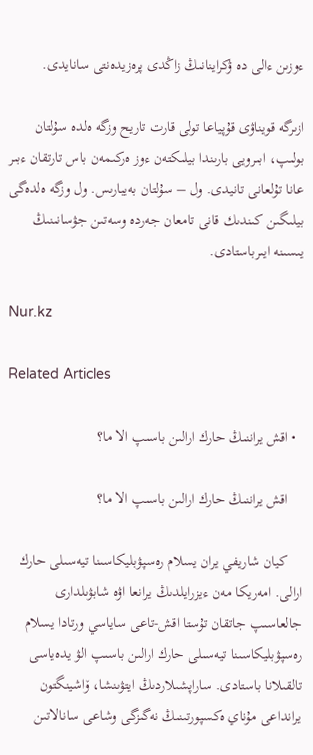ءوزىن ءالى دە ۋكراينانىڭ زاڭدى پرەزيدەنتى سانايدى.

ازىرگە قويناۋى قۇپياعا تولى قارت تاريح وزگە ەلدە سۇلتان بولىپ، ابىرويى بارىندا بيلىكتەن ءوز ەركىمەن باس تارتقان ءبىر عانا تۇلعانى تانيدى. ول – سۇلتان بەيبارىس. ول وزگە ەلدەگى بيلىگىن كىندىك قانى تامعان جەردە وسەتىن جۋسانىنىڭ يىسىنە ايىرباستادى.

Nur.kz

Related Articles

  • اقش يراننىڭ حارك ارالىن باسىپ الا ما؟

    اقش يراننىڭ حارك ارالىن باسىپ الا ما؟

    كيان شاريفي يران يسلام رەسپۋبليكاسىنا تيەسىلى حارك ارالى. امەريكا مەن ءيزرايلدىڭ يرانعا اۋە شابۋىلدارى جالعاسىپ جاتقان تۇستا اقش-تاعى ساياسي ورتادا يسلام رەسپۋبليكاسىنا تيەسىلى حارك ارالىن باسىپ الۋ يدەياسى تالقىلانا باستادى. ساراپشىلاردىڭ ايتۋىنشا، ۆاشينگتون يرانداعى مۇناي ەكسپورتىنىڭ نەگىزگى وشاعى سانالاتىن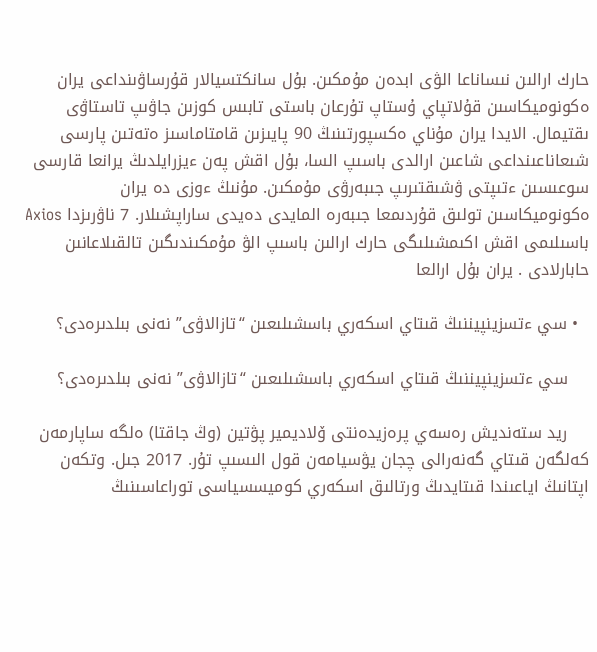حارك ارالىن نىساناعا الۋى ابدەن مۇمكىن. بۇل سانكتسيالار قۇرساۋىنداعى يران ەكونوميكاسىن قۇلاتپاي ۇستاپ تۇرعان باستى تابىس كوزىن جاۋىپ تاستاۋى ىقتيمال. الايدا يران مۇناي ەكسپورتىنىڭ 90 پايىزىن قامتاماسىز ەتەتىن پارسى شىعاناعىنداعى شاعىن ارالدى باسىپ السا، بۇل اقش پەن ءيزرايلدىڭ يرانعا قارسى سوعىسىن ءتىپتى ۋشىقتىرىپ جىبەرۋى مۇمكىن. مۇنىڭ ءوزى دە يران ەكونوميكاسىن تولىق قۇردىمعا جىبەرە المايدى دەيدى ساراپشىلار. 7 ناۋرىزدا Axios باسىلىمى اقش اكىمشىلىگى حارك ارالىن باسىپ الۋ مۇمكىندىگىن تالقىلاعانىن حابارلادى . يران بۇل ارالعا

  • سي ءتسزينپيننىڭ قىتاي اسكەري باسشىلىعىن “تازالاۋى” نەنى بىلدىرەدى؟

    سي ءتسزينپيننىڭ قىتاي اسكەري باسشىلىعىن “تازالاۋى” نەنى بىلدىرەدى؟

    ريد ستەنديش رەسەي پرەزيدەنتى ۆلاديمير پۋتين (وڭ جاقتا) ەلگە ساپارمەن كەلگەن قىتاي گەنەرالى چجان يۋسيامەن قول الىسىپ تۇر. 2017 جىل. وتكەن اپتانىڭ اياعىندا قىتايدىڭ ورتالىق اسكەري كوميسسياسى توراعاسىنىڭ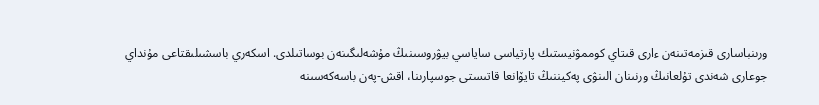ورىنباسارى قىزمەتىنەن ءارى قىتاي كوممۋنيستىك پارتياسى ساياسي بيۋروسىنىڭ مۇشەلىگىنەن بوساتىلدى. اسكەري باسشىلىقتاعى مۇنداي جوعارى شەندى تۇلعانىڭ ورنىنان الىنۋى پەكيننىڭ تايۆانعا قاتىستى جوسپارىنا، اقش-پەن باسەكەسىنە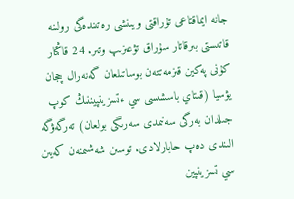جانە ايماقتاعى تۇراقتى ويىنشى رەتىندەگى رولىنە قاتىستى بىرقاتار سۇراق تۋعىزىپ وتىر. 24 قاڭتار كۇنى پەكين قىزمەتتەن بوساتىلعان گەنەرال چجان يۋسيا (قىتاي باسشىسى سي ءتسزينپيننىڭ كوپ جىلدان بەرگى سەنىمدى سەرىگى بولعان) تەرگەۋگە الىندى دەپ حابارلادى. توسىن شەشىمنەن كەيىن سي تسزينپين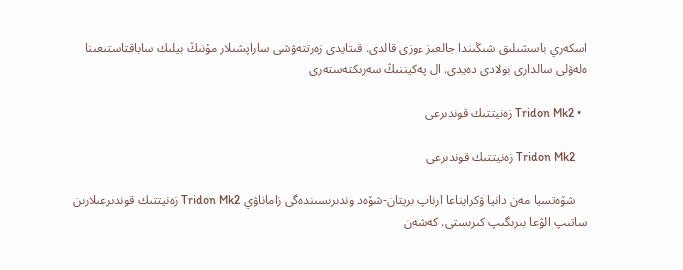اسكەري باسشىلىق شىڭىندا جالعىز ءوزى قالدى. قىتايدى زەرتتەۋشى ساراپشىلار مۇنىڭ بيلىك ساباقتاستىعىنا ەلەۋلى سالدارى بولادى دەيدى. ال پەكيننىڭ سەرىكتەستەرى

  • Tridon Mk2 زەنيتتىك قوندىرعى

    Tridon Mk2 زەنيتتىك قوندىرعى

    شۆەتسيا مەن دانيا ۋكرايناعا ارناپ بريتان-شۆەد وندىرىسىندەگى زاماناۋي Tridon Mk2 زەنيتتىك قوندىرعىلارىن ساتىپ الۋعا بىرىگىپ كىرىستى. كەشەن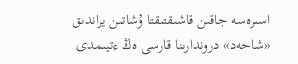اسىرەسە جاقىن قاشىقتىقتا ۇشاتىن يراندىق «شاحەد» دروندارىنا قارسى ەڭ ءتيىمدى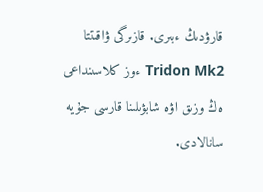قارۋدىڭ ءبىرى. قازىرگى ۋاقىتتا Tridon Mk2 ءوز كلاسىنداعى ەڭ وزىق اۋە شابۋىلىنا قارسى جۇيە سانالادى.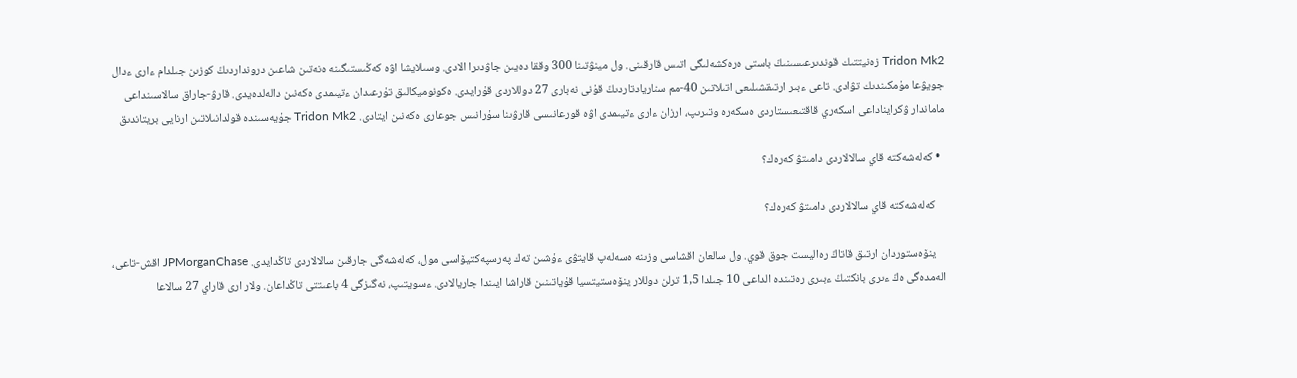Tridon Mk2 زەنيتتىك قوندىرعىسىنىڭ باستى ەرەكشەلىگى اتىس قارقىنى. ول مينۋتىنا 300 وققا دەيىن جاۋدىرا الادى. وسىلايشا اۋە كەڭىستىگىنە ەنەتىن شاعىن درونداردىڭ كوزىن جىلدام ءارى ءدال جويۋعا مۇمكىندىك تۋادى. تاعى ءبىر ارتىقشىلىعى اتىلاتىن 40-مم سناريادتاردىڭ قۇنى نەبارى 27 دوللاردى قۇرايدى. ەكونوميكالىق تۇرعىدان ءتيىمدى ەكەنىن دالەلدەيدى. قارۋ-جاراق سالاسىنداعى ماماندار ۋكرايناداعى اسكەري قاقتىعىستاردى ەسكەرە وتىرىپ، ارزان ءارى ءتيىمدى اۋە قورعانىسى قارۋىنا سۇرانىس جوعارى ەكەنىن ايتادى. Tridon Mk2 جۇيەسىندە قولدانىلاتىن ارنايى بريتاندىق

  • كەلەشەكتە قاي سالالاردى دامىتۋ كەرەك؟

    كەلەشەكتە قاي سالالاردى دامىتۋ كەرەك؟

    ينۆەستوردان ارتىق قاتاڭ رەاليست جوق قوي. ول سالعان اقشاسى وزىنە ەسەلەپ قايتۋى ءۇشىن تەك پەرسپەكتيۆاسى مول، كەلەشەگى جارقىن سالالاردى تاڭدايدى. JPMorganChase اقش-تاعى، الەمدەگى ەڭ ءىرى بانكتىڭ ءبىرى رەتىندە الداعى 10 جىلدا 1,5 ترلن دوللار ينۆەستيتسيا قۇياتىنىن قاراشا ايىندا جاريالادى. ءسويتىپ، نەگىزگى 4 باعىتتى تاڭداعان. ولار ارى قاراي 27 سالاعا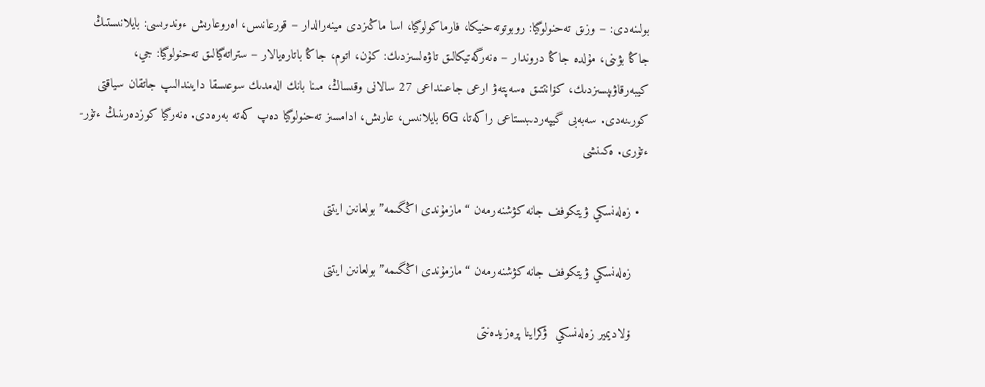بولىنەدى: – وزىق تەحنولوگيا: روبوتوتەحنيكا، فارماكولوگيا، اسا ماڭىزدى مينەرالدار – قورعانىس، اەروعارىش ءوندىرىسى: بايلانىستىڭ جاڭا بۋىنى، مۇلدە جاڭا دروندار – ەنەرگەتيكالىق تاۋەلسىزدىك: كۇن، اتوم، جاڭا باتارەيالار – ستراتەگيالىق تەحنولوگيا: جي، كيبەرقاۋىپسىزدىك، كۆانتتىق ەسەپتەۋ ارعى جاعىنداعى 27 سالانى وقىساڭ، مىنا بانك الەمدىك سوعىسقا دايىندالىپ جاتقان سياقتى كورىنەدى. سەبەبى گيپەردىبىستاعى راكەتا، 6G بايلانىس، عارىش، ادامسىز تەحنولوگيا دەپ كەتە بەرەدى. ەنەرگيا كوزدەرىنىڭ ءتۇر-ءتۇرى. ەكىنشى

  • زەلەنسكي ۋيتكوفف جانە كۋشنەرمەن “مازمۇندى اڭگىمە” بولعانىن ايتتى

    زەلەنسكي ۋيتكوفف جانە كۋشنەرمەن “مازمۇندى اڭگىمە” بولعانىن ايتتى

    ۆلاديمير زەلەنسكي  ۋكراينا پرەزيدەنتى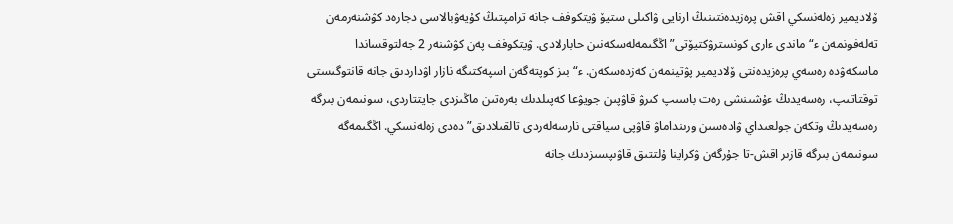ۆلاديمير زەلەنسكي اقش پرەزيدەنتىنىڭ ارنايى ۋاكىلى ستيۆ ۋيتكوفف جانە ترامپتىڭ كۇيەۋبالاسى دجارەد كۋشنەرمەن تەلەفونمەن ء“ماندى ءارى كونسترۋكتيۆتى” اڭگىمەلەسكەنىن حابارلادى. ۋيتكوفف پەن كۋشنەر 2 جەلتوقساندا ماسكەۋدە رەسەي پرەزيدەنتى ۆلاديمير پۋتينمەن كەزدەسكەن. ء“بىز كوپتەگەن اسپەكتىگە نازار اۋداردىق جانە قانتوگىستى توقتاتىپ، رەسەيدىڭ ءۇشىنشى رەت باسىپ كىرۋ قاۋپىن جويۋعا كەپىلدىك بەرەتىن ماڭىزدى جايتتاردى، سونىمەن بىرگە رەسەيدىڭ وتكەن جولعىداي ۋادەسىن ورىنداماۋ قاۋپى سياقتى نارسەلەردى تالقىلادىق” دەدى زەلەنسكي. اڭگىمەگە سونىمەن بىرگە قازىر اقش-تا جۇرگەن ۋكراينا ۇلتتىق قاۋىپسىزدىك جانە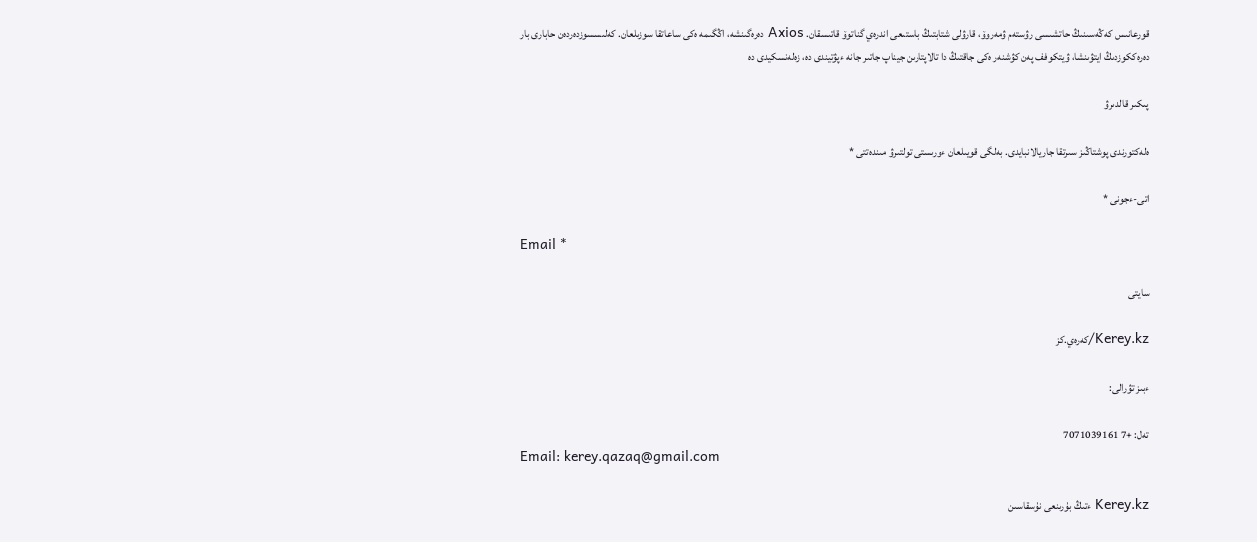قورعانىس كەڭەسىنىڭ حاتشىسى رۋستەم ۋمەروۆ، قارۋلى شتابتىڭ باستىعى اندرەي گناتوۆ قاتىسقان. Axios دەرەگىنشە، اڭگىمە ەكى ساعاتقا سوزىلعان. كەلىسسوزدەردەن حابارى بار دەرەككوزدىڭ ايتۋىنشا، ۋيتكوفف پەن كۋشنەر ەكى جاقتىڭ دا تالاپتارىن جيناپ جاتىر جانە ءپۋتيندى دە، زەلەنسكيدى دە

پىكىر قالدىرۋ

ەلەكتورندى پوشتاڭىز سىرتقا جاريالانبايدى. بەلگى قويىلعان ءورىستى تولتىرۋ مىندەتتى *

اتى-ءجونى *

Email *

سايتى

Kerey.kz/كەرەي.كز

ءبىز تۋرالى:

تەل: +7 7071039161
Email: kerey.qazaq@gmail.com

Kerey.kz ءتىڭ بۇرىنعى نۇسقاسىن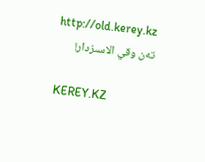http://old.kerey.kz تەن وقي الاسىزدار!

KEREY.KZ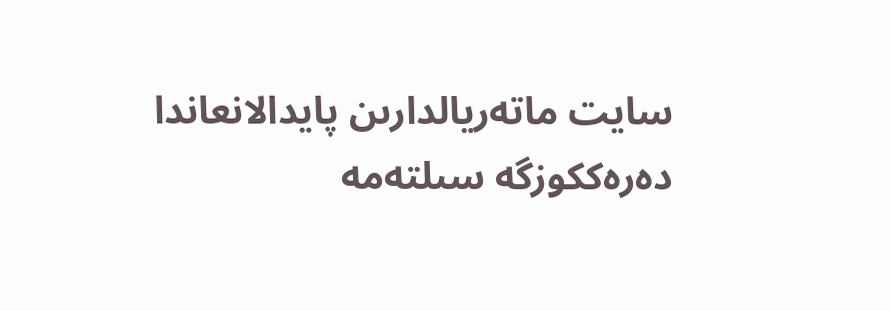سايت ماتەريالدارىن پايدالانعاندا دەرەككوزگە سىلتەمە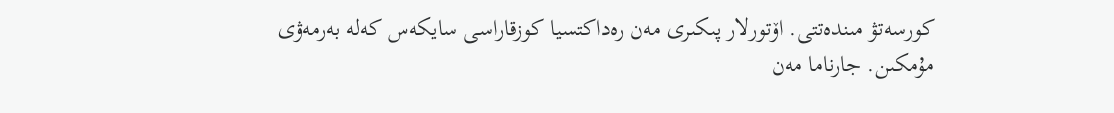كورسەتۋ مىندەتتى. اۆتورلار پىكىرى مەن رەداكتسيا كوزقاراسى سايكەس كەلە بەرمەۋى مۇمكىن. جارناما مەن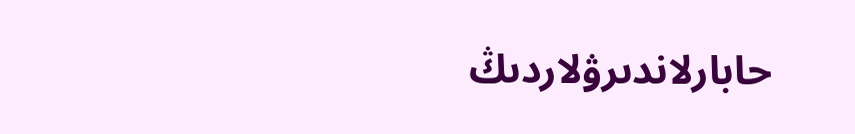حابارلاندىرۋلاردىڭ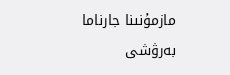مازمۇنىنا جارناما بەرۋشى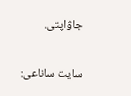جاۋاپتى.

سايت ساناعى: